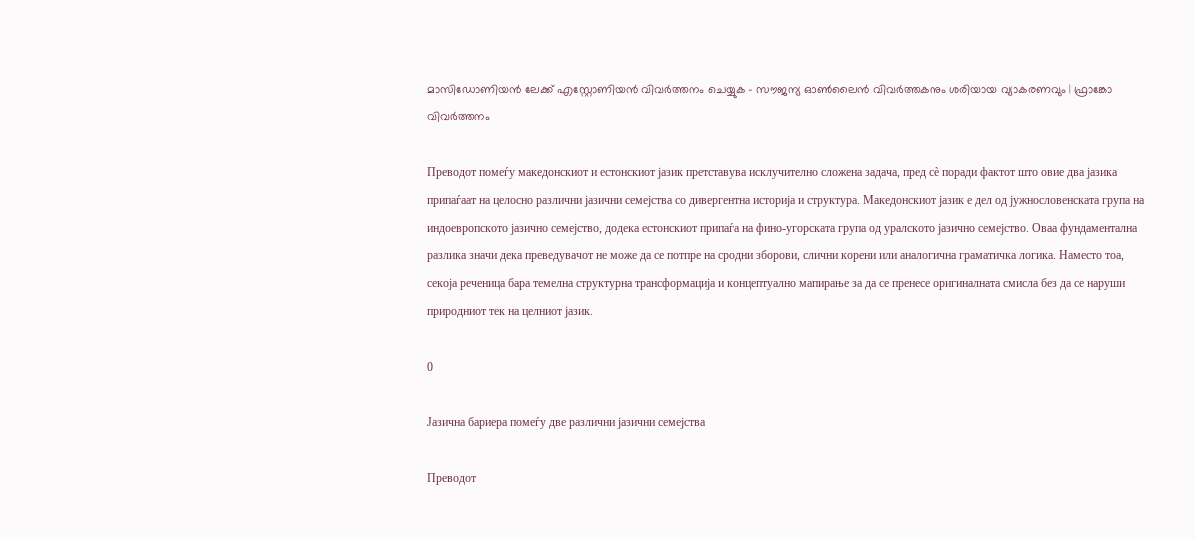മാസിഡോണിയൻ ലേക്ക് എസ്റ്റോണിയൻ വിവർത്തനം ചെയ്യുക - സൗജന്യ ഓൺലൈൻ വിവർത്തകനും ശരിയായ വ്യാകരണവും | ഫ്രാങ്കോ വിവർത്തനം

Преводот помеѓу македонскиот и естонскиот јазик претставува исклучително сложена задача, пред сè поради фактот што овие два јазика припаѓаат на целосно различни јазични семејства со дивергентна историја и структура. Македонскиот јазик е дел од јужнословенската група на индоевропското јазично семејство, додека естонскиот припаѓа на фино-угорската група од уралското јазично семејство. Оваа фундаментална разлика значи дека преведувачот не може да се потпре на сродни зборови, слични корени или аналогична граматичка логика. Наместо тоа, секоја реченица бара темелна структурна трансформација и концептуално мапирање за да се пренесе оригиналната смисла без да се наруши природниот тек на целниот јазик.

0

Јазична бариера помеѓу две различни јазични семејства

Преводот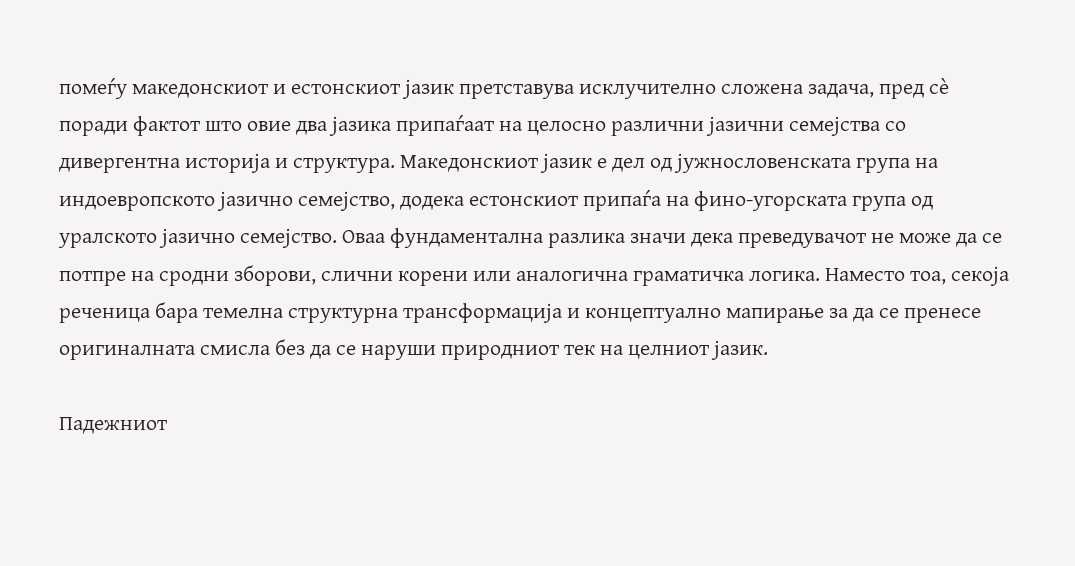помеѓу македонскиот и естонскиот јазик претставува исклучително сложена задача, пред сè поради фактот што овие два јазика припаѓаат на целосно различни јазични семејства со дивергентна историја и структура. Македонскиот јазик е дел од јужнословенската група на индоевропското јазично семејство, додека естонскиот припаѓа на фино-угорската група од уралското јазично семејство. Оваа фундаментална разлика значи дека преведувачот не може да се потпре на сродни зборови, слични корени или аналогична граматичка логика. Наместо тоа, секоја реченица бара темелна структурна трансформација и концептуално мапирање за да се пренесе оригиналната смисла без да се наруши природниот тек на целниот јазик.

Падежниот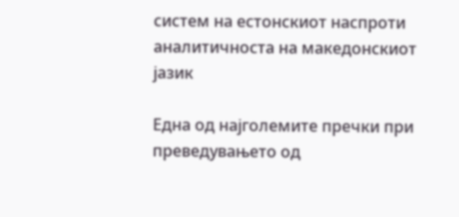систем на естонскиот наспроти аналитичноста на македонскиот јазик

Една од најголемите пречки при преведувањето од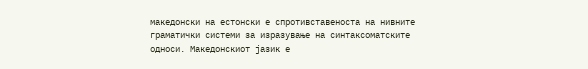македонски на естонски е спротивставеноста на нивните граматички системи за изразување на синтаксоматските односи. Македонскиот јазик е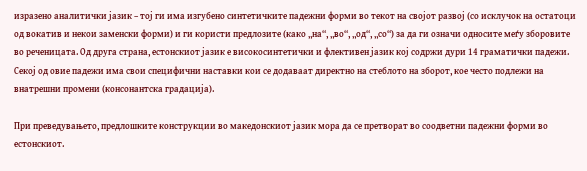изразено аналитички јазик – тој ги има изгубено синтетичките падежни форми во текот на својот развој (со исклучок на остатоци од вокатив и некои заменски форми) и ги користи предлозите (како „на“, „во“, „од“, „со“) за да ги означи односите меѓу зборовите во реченицата. Од друга страна, естонскиот јазик е високосинтетички и флективен јазик кој содржи дури 14 граматички падежи. Секој од овие падежи има свои специфични наставки кои се додаваат директно на стеблото на зборот, кое често подлежи на внатрешни промени (консонантска градација).

При преведувањето, предлошките конструкции во македонскиот јазик мора да се претворат во соодветни падежни форми во естонскиот.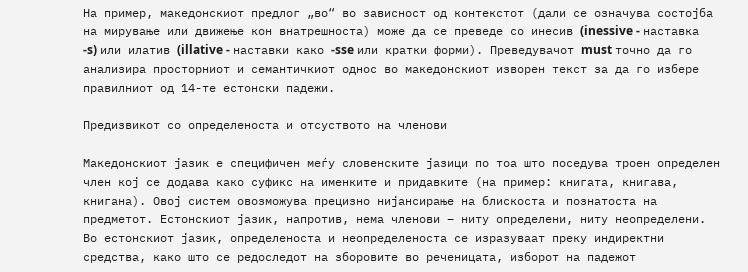На пример, македонскиот предлог „во“ во зависност од контекстот (дали се означува состојба на мирување или движење кон внатрешноста) може да се преведе со инесив (inessive - наставка -s) или илатив (illative - наставки како -sse или кратки форми). Преведувачот must точно да го анализира просторниот и семантичкиот однос во македонскиот изворен текст за да го избере правилниот од 14-те естонски падежи.

Предизвикот со определеноста и отсуството на членови

Македонскиот јазик е специфичен меѓу словенските јазици по тоа што поседува троен определен член кој се додава како суфикс на именките и придавките (на пример: книгата, книгава, книгана). Овој систем овозможува прецизно нијансирање на блискоста и познатоста на предметот. Естонскиот јазик, напротив, нема членови – ниту определени, ниту неопределени. Во естонскиот јазик, определеноста и неопределеноста се изразуваат преку индиректни средства, како што се редоследот на зборовите во реченицата, изборот на падежот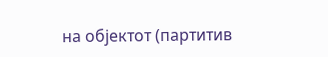на објектот (партитив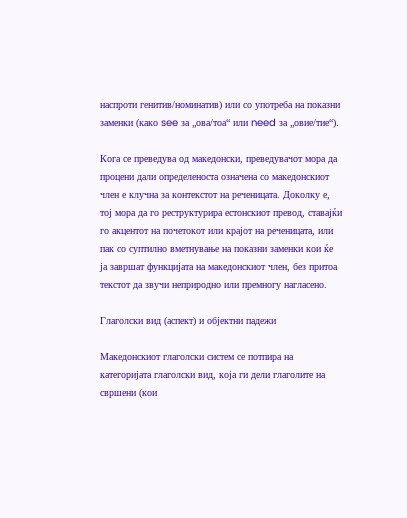наспроти генитив/номинатив) или со употреба на показни заменки (како see за „ова/тоа“ или need за „овие/тие“).

Кога се преведува од македонски, преведувачот мора да процени дали определеноста означена со македонскиот член е клучна за контекстот на реченицата. Доколку е, тој мора да го реструктурира естонскиот превод, ставајќи го акцентот на почетокот или крајот на реченицата, или пак со суптилно вметнување на показни заменки кои ќе ја завршат функцијата на македонскиот член, без притоа текстот да звучи неприродно или премногу нагласено.

Глаголски вид (аспект) и објектни падежи

Македонскиот глаголски систем се потпира на категоријата глаголски вид, која ги дели глаголите на свршени (кои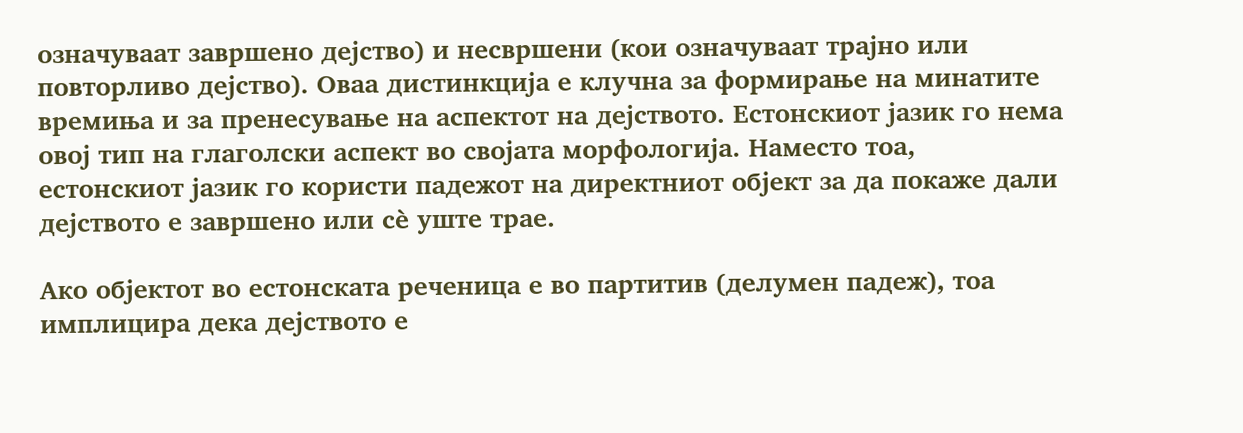означуваат завршено дејство) и несвршени (кои означуваат трајно или повторливо дејство). Оваа дистинкција е клучна за формирање на минатите времиња и за пренесување на аспектот на дејството. Естонскиот јазик го нема овој тип на глаголски аспект во својата морфологија. Наместо тоа, естонскиот јазик го користи падежот на директниот објект за да покаже дали дејството е завршено или сè уште трае.

Ако објектот во естонската реченица е во партитив (делумен падеж), тоа имплицира дека дејството е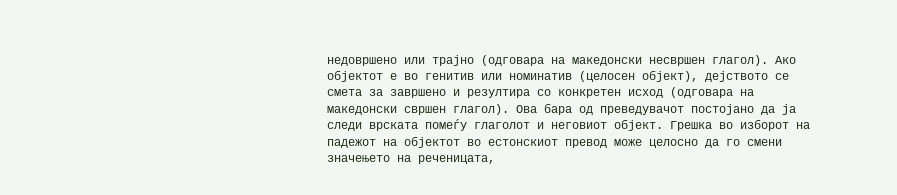недовршено или трајно (одговара на македонски несвршен глагол). Ако објектот е во генитив или номинатив (целосен објект), дејството се смета за завршено и резултира со конкретен исход (одговара на македонски свршен глагол). Ова бара од преведувачот постојано да ја следи врската помеѓу глаголот и неговиот објект. Грешка во изборот на падежот на објектот во естонскиот превод може целосно да го смени значењето на реченицата,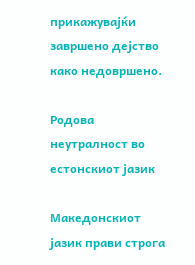прикажувајќи завршено дејство како недовршено.

Родова неутралност во естонскиот јазик

Македонскиот јазик прави строга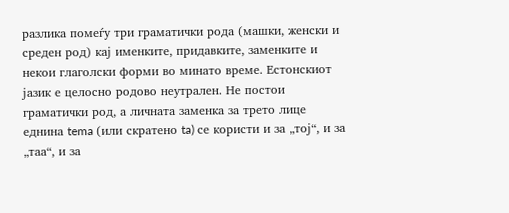разлика помеѓу три граматички рода (машки, женски и среден род) кај именките, придавките, заменките и некои глаголски форми во минато време. Естонскиот јазик е целосно родово неутрален. Не постои граматички род, а личната заменка за трето лице еднина tema (или скратено ta) се користи и за „тој“, и за „таа“, и за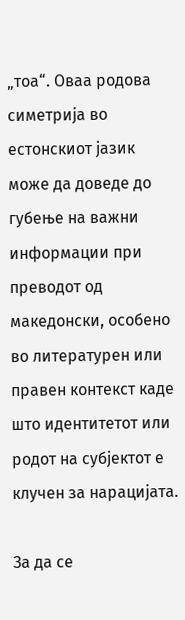„тоа“. Оваа родова симетрија во естонскиот јазик може да доведе до губење на важни информации при преводот од македонски, особено во литературен или правен контекст каде што идентитетот или родот на субјектот е клучен за нарацијата.

За да се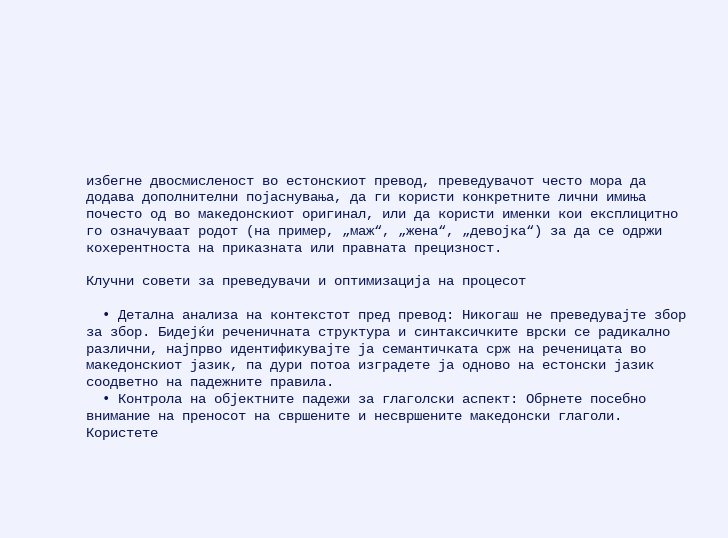избегне двосмисленост во естонскиот превод, преведувачот често мора да додава дополнителни појаснувања, да ги користи конкретните лични имиња почесто од во македонскиот оригинал, или да користи именки кои експлицитно го означуваат родот (на пример, „маж“, „жена“, „девојка“) за да се одржи кохерентноста на приказната или правната прецизност.

Клучни совети за преведувачи и оптимизација на процесот

  • Детална анализа на контекстот пред превод: Никогаш не преведувајте збор за збор. Бидејќи реченичната структура и синтаксичките врски се радикално различни, најпрво идентификувајте ја семантичката срж на реченицата во македонскиот јазик, па дури потоа изградете ја одново на естонски јазик соодветно на падежните правила.
  • Контрола на објектните падежи за глаголски аспект: Обрнете посебно внимание на преносот на свршените и несвршените македонски глаголи. Користете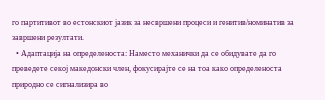го партитивот во естонскиот јазик за несвршени процеси и генитив/номинатив за завршени резултати.
  • Адаптација на определеноста: Наместо механички да се обидувате да го преведете секој македонски член, фокусирајте се на тоа како определеноста природно се сигнализира во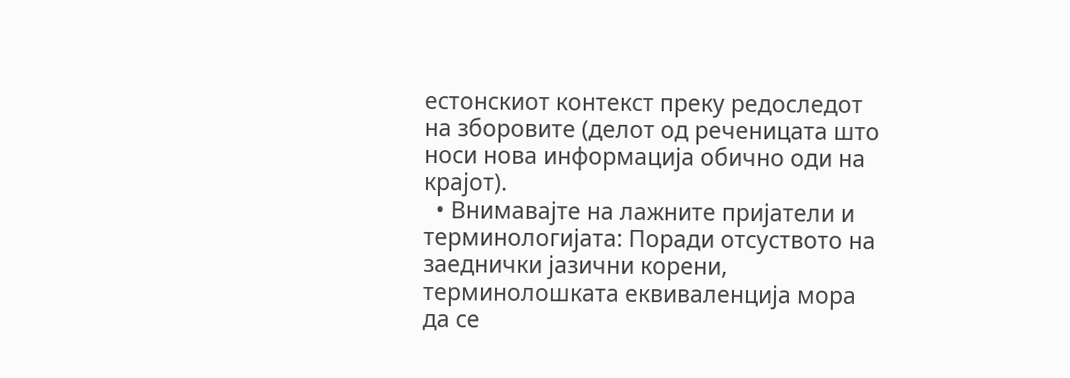естонскиот контекст преку редоследот на зборовите (делот од реченицата што носи нова информација обично оди на крајот).
  • Внимавајте на лажните пријатели и терминологијата: Поради отсуството на заеднички јазични корени, терминолошката еквиваленција мора да се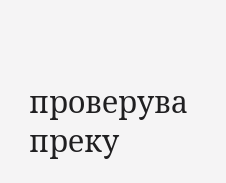проверува преку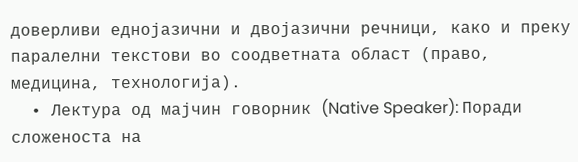доверливи еднојазични и двојазични речници, како и преку паралелни текстови во соодветната област (право, медицина, технологија).
  • Лектура од мајчин говорник (Native Speaker): Поради сложеноста на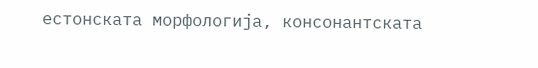естонската морфологија, консонантската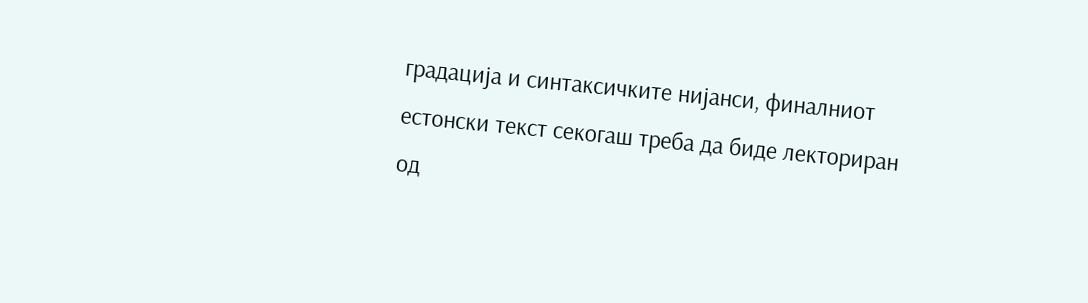градација и синтаксичките нијанси, финалниот естонски текст секогаш треба да биде лекториран од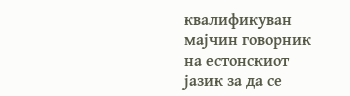квалификуван мајчин говорник на естонскиот јазик за да се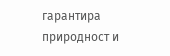гарантира природност и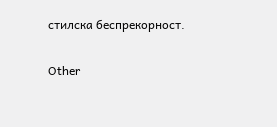стилска беспрекорност.

Other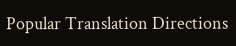Popular Translation Directions